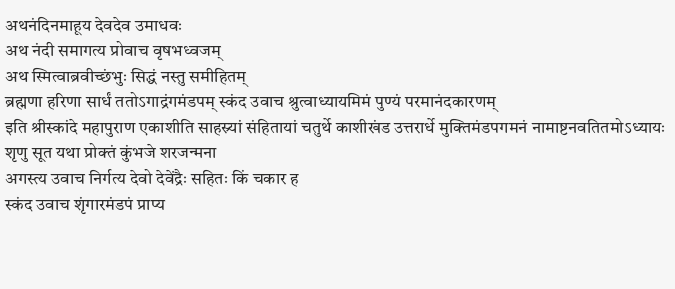अथनंदिनमाहूय देवदेव उमाधवः
अथ नंदी समागत्य प्रोवाच वृषभध्वजम्
अथ स्मित्वाब्रवीच्छंभुः सिद्धं नस्तु समीहितम्
ब्रह्मणा हरिणा सार्धं ततोऽगाद्रंगमंडपम् स्कंद उवाच श्रुत्वाध्यायमिमं पुण्यं परमानंदकारणम्
इति श्रीस्कांदे महापुराण एकाशीति साहस्र्यां संहितायां चतुर्थे काशीखंड उत्तरार्धे मुक्तिमंडपगमनं नामाष्टनवतितमोऽध्यायः
शृणु सूत यथा प्रोक्तं कुंभजे शरजन्मना
अगस्त्य उवाच निर्गत्य देवो देवेंद्रैः सहितः किं चकार ह
स्कंद उवाच शृंगारमंडपं प्राप्य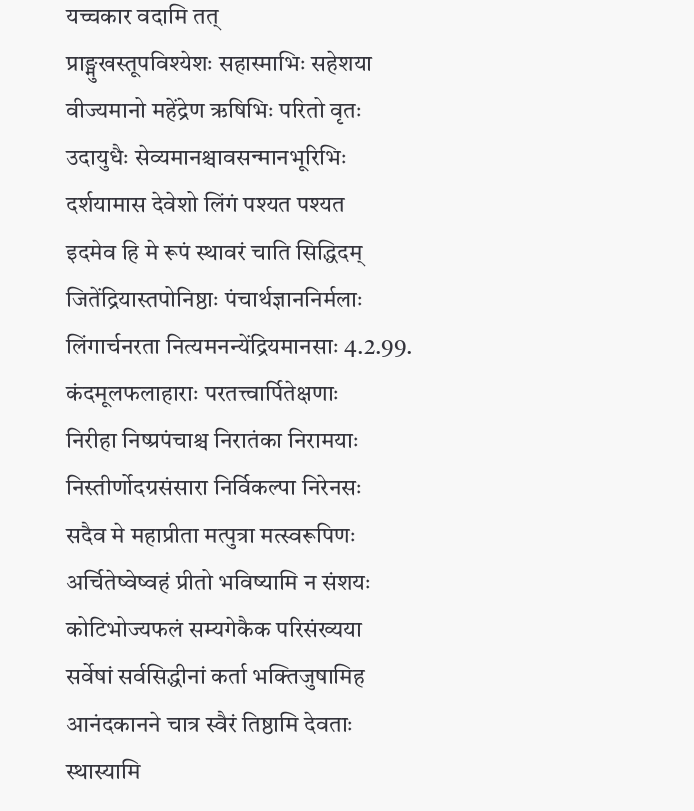यच्चकार वदामि तत्
प्राङ्मुखस्तूपविश्येशः सहास्माभिः सहेशया
वीज्यमानो महेंद्रेण ऋषिभिः परितो वृतः
उदायुधैः सेव्यमानश्चावसन्मानभूरिभिः
दर्शयामास देवेशो लिंगं पश्यत पश्यत
इदमेव हि मे रूपं स्थावरं चाति सिद्धिदम्
जितेंद्रियास्तपोनिष्ठाः पंचार्थज्ञाननिर्मलाः
लिंगार्चनरता नित्यमनन्येंद्रियमानसाः 4.2.99.
कंदमूलफलाहाराः परतत्त्वार्पितेक्षणाः
निरीहा निष्प्रपंचाश्च निरातंका निरामयाः
निस्तीर्णोदग्रसंसारा निर्विकल्पा निरेनसः
सदैव मे महाप्रीता मत्पुत्रा मत्स्वरूपिणः
अर्चितेष्वेष्वहं प्रीतो भविष्यामि न संशयः
कोटिभोज्यफलं सम्यगेकैक परिसंख्यया
सर्वेषां सर्वसिद्धीनां कर्ता भक्तिजुषामिह
आनंदकानने चात्र स्वैरं तिष्ठामि देवताः
स्थास्यामि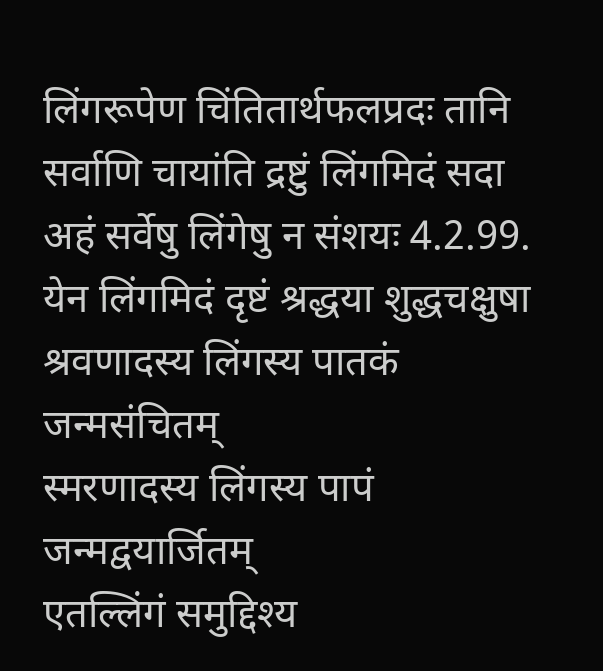लिंगरूपेण चिंतितार्थफलप्रदः तानि सर्वाणि चायांति द्रष्टुं लिंगमिदं सदा
अहं सर्वेषु लिंगेषु न संशयः 4.2.99.
येन लिंगमिदं दृष्टं श्रद्धया शुद्धचक्षुषा
श्रवणादस्य लिंगस्य पातकं जन्मसंचितम्
स्मरणादस्य लिंगस्य पापं जन्मद्वयार्जितम्
एतल्लिंगं समुद्दिश्य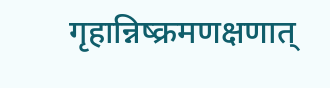गृहान्निष्क्रमणक्षणात्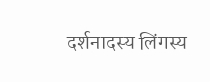दर्शनादस्य लिंगस्य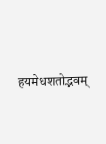हयमेधशतोद्भवम्